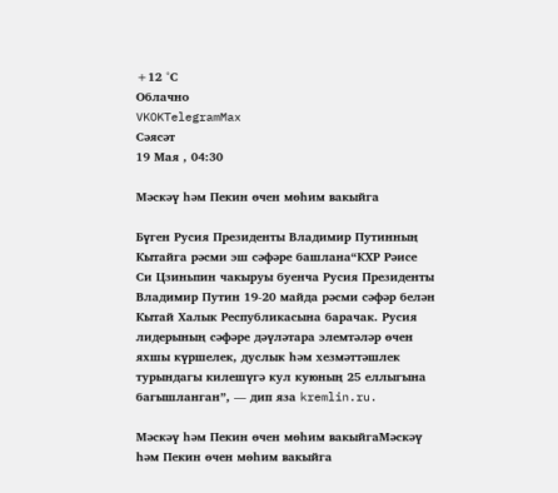+12 °С
Облачно
VKOKTelegramMax
Сәясәт
19 Мая , 04:30

Мәскәү һәм Пекин өчен мөһим вакыйга

Бүген Русия Президенты Владимир Путинның Кытайга рәсми эш сәфәре башлана“КХР Рәисе Си Цзиньпин чакыруы буенча Русия Президенты Владимир Путин 19-20 майда рәсми сәфәр белән Кытай Халык Республикасына барачак. Русия лидерының сәфәре дәүләтара элемтәләр өчен яхшы күршелек, дуслык һәм хезмәттәшлек турындагы килешүгә кул куюның 25 еллыгына багышланган”, — дип яза kremlin.ru.

Мәскәү һәм Пекин өчен мөһим вакыйгаМәскәү һәм Пекин өчен мөһим вакыйга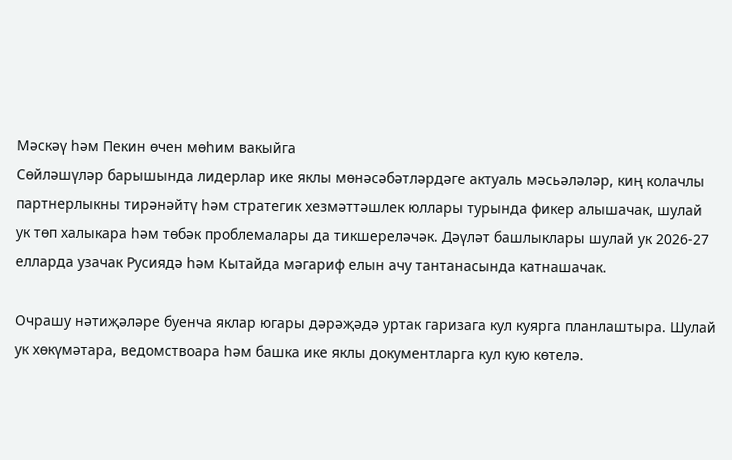Мәскәү һәм Пекин өчен мөһим вакыйга
Сөйләшүләр барышында лидерлар ике яклы мөнәсәбәтләрдәге актуаль мәсьәләләр, киң колачлы партнерлыкны тирәнәйтү һәм стратегик хезмәттәшлек юллары турында фикер алышачак, шулай ук төп халыкара һәм төбәк проблемалары да тикшереләчәк. Дәүләт башлыклары шулай ук 2026-27 елларда узачак Русиядә һәм Кытайда мәгариф елын ачу тантанасында катнашачак.

Очрашу нәтиҗәләре буенча яклар югары дәрәҗәдә уртак гаризага кул куярга планлаштыра. Шулай ук хөкүмәтара, ведомствоара һәм башка ике яклы документларга кул кую көтелә.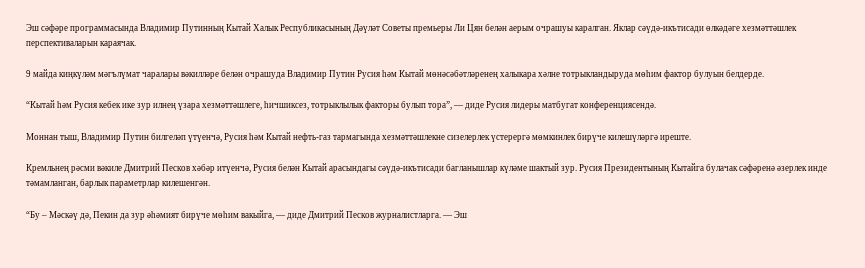Эш сәфәре программасында Владимир Путинның Кытай Халык Республикасының Дәүләт Советы премьеры Ли Цян белән аерым очрашуы каралган. Яклар сәүдә-икътисади өлкәдәге хезмәттәшлек перспективаларын караячак.

9 майда киңкүләм мәгълүмат чаралары вәкилләре белән очрашуда Владимир Путин Русия һәм Кытай мөнәсәбәтләренең халыкара хәлне тотрыкландыруда мөһим фактор булуын белдерде.

“Кытай һәм Русия кебек ике зур илнең үзара хезмәттәшлеге, һичшиксез, тотрыклылык факторы булып тора”, — диде Русия лидеры матбугат конференциясендә.

Моннан тыш, Владимир Путин билгеләп үтүенчә, Русия һәм Кытай нефть-газ тармагында хезмәттәшлекне сизелерлек үстерергә мөмкинлек бирүче килешүләргә иреште.

Кремльнең рәсми вәкиле Дмитрий Песков хәбәр итүенчә, Русия белән Кытай арасындагы сәүдә-икътисади багланышлар күләме шактый зур. Русия Президентының Кытайга булачак сәфәренә әзерлек инде тәмамланган, барлык параметрлар килешенгән.

“Бу – Мәскәү дә, Пекин да зур әһәмият бирүче мөһим вакыйга, — диде Дмитрий Песков журналистларга. — Эш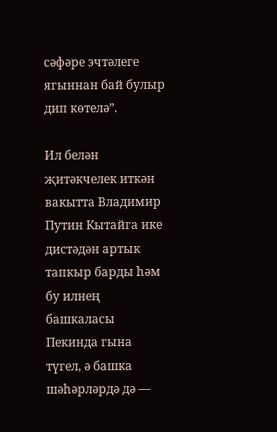сәфәре эчтәлеге ягыннан бай булыр дип көтелә”.

Ил белән җитәкчелек иткән вакытта Владимир Путин Кытайга ике дистәдән артык тапкыр барды һәм бу илнең башкаласы Пекинда гына түгел, ә башка шәһәрләрдә дә —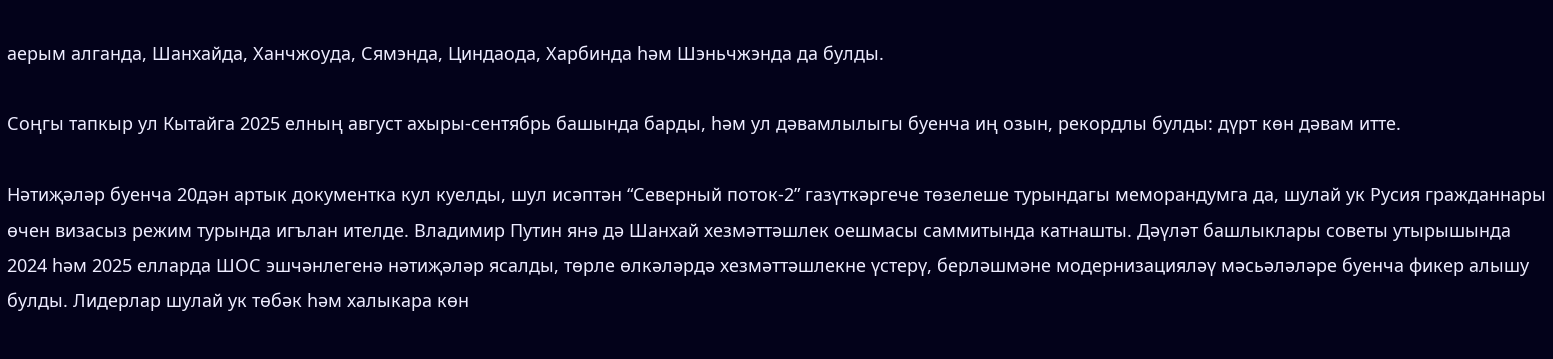аерым алганда, Шанхайда, Ханчжоуда, Сямэнда, Циндаода, Харбинда һәм Шэньчжэнда да булды.

Соңгы тапкыр ул Кытайга 2025 елның август ахыры-сентябрь башында барды, һәм ул дәвамлылыгы буенча иң озын, рекордлы булды: дүрт көн дәвам итте.

Нәтиҗәләр буенча 20дән артык документка кул куелды, шул исәптән “Северный поток-2” газүткәргече төзелеше турындагы меморандумга да, шулай ук Русия гражданнары өчен визасыз режим турында игълан ителде. Владимир Путин янә дә Шанхай хезмәттәшлек оешмасы саммитында катнашты. Дәүләт башлыклары советы утырышында 2024 һәм 2025 елларда ШОС эшчәнлегенә нәтиҗәләр ясалды, төрле өлкәләрдә хезмәттәшлекне үстерү, берләшмәне модернизацияләү мәсьәләләре буенча фикер алышу булды. Лидерлар шулай ук төбәк һәм халыкара көн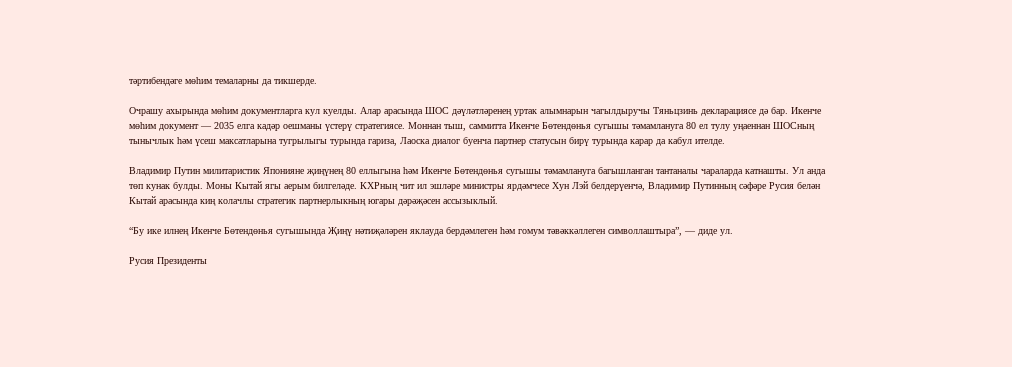тәртибендәге мөһим темаларны да тикшерде.

Очрашу ахырында мөһим документларга кул куелды. Алар арасында ШОС дәүләтләренең уртак алымнарын чагылдыручы Тяньцзинь декларациясе дә бар. Икенче мөһим документ — 2035 елга кадәр оешманы үстерү стратегиясе. Моннан тыш, саммитта Икенче Бөтендөнья сугышы тәмамлануга 80 ел тулу уңаеннан ШОСның тынычлык һәм үсеш максатларына тугрылыгы турында гариза, Лаоска диалог буенча партнер статусын бирү турында карар да кабул ителде.

Владимир Путин милитаристик Японияне җиңүнең 80 еллыгына һәм Икенче Бөтендөнья сугышы тәмамлануга багышланган тантаналы чараларда катнашты. Ул анда төп кунак булды. Моны Кытай ягы аерым билгеләде. КХРның чит ил эшләре министры ярдәмчесе Хун Лэй белдерүенчә, Владимир Путинның сәфәре Русия белән Кытай арасында киң колачлы стратегик партнерлыкның югары дәрәҗәсен ассызыклый.

“Бу ике илнең Икенче Бөтендөнья сугышында Җиңү нәтиҗәләрен яклауда бердәмлеген һәм гомум тәвәккәллеген символлаштыра”, — диде ул.

Русия Президенты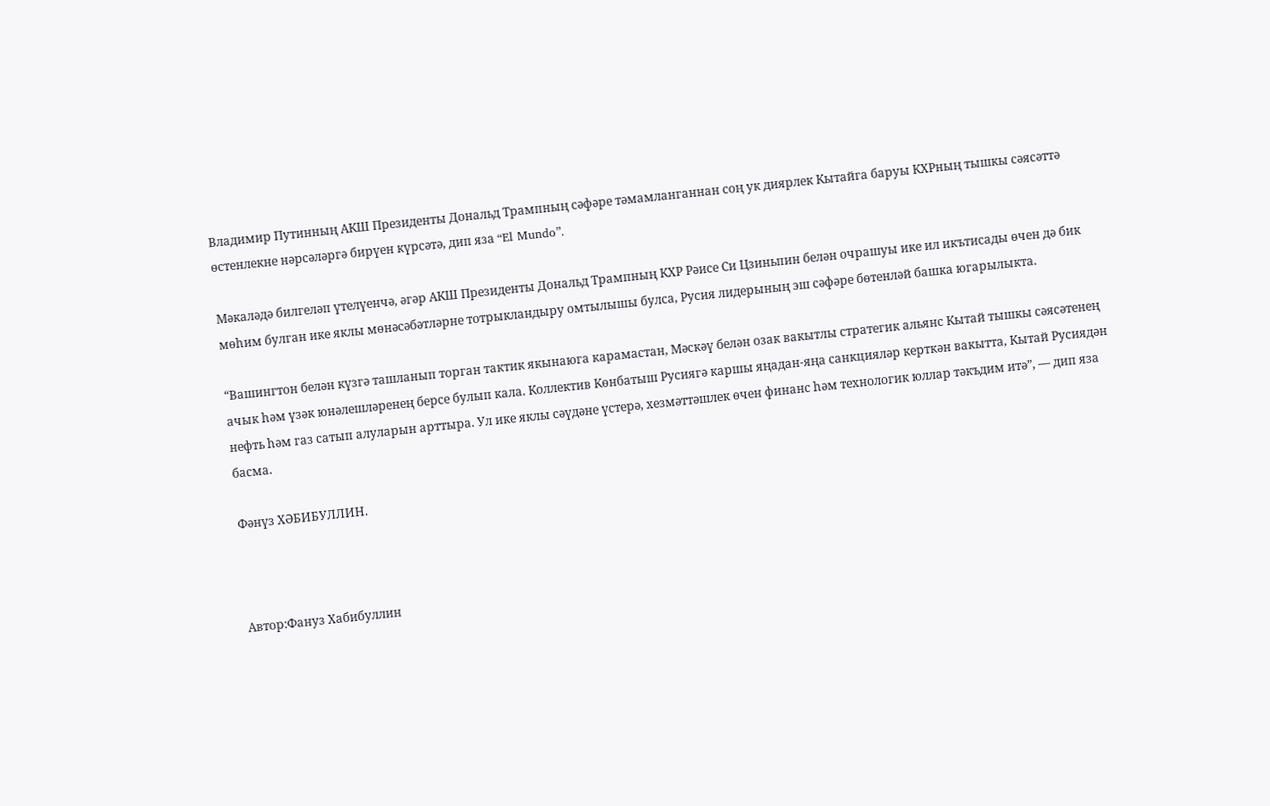Владимир Путинның АКШ Президенты Дональд Трампның сәфәре тәмамланганнан соң ук диярлек Кытайга баруы КХРның тышкы сәясәттә өстенлекне нәрсәләргә бирүен күрсәтә, дип яза “El Mundo”.

Мәкаләдә билгеләп үтелүенчә, әгәр АКШ Президенты Дональд Трампның КХР Рәисе Си Цзиньпин белән очрашуы ике ил икътисады өчен дә бик мөһим булган ике яклы мөнәсәбәтләрне тотрыкландыру омтылышы булса, Русия лидерының эш сәфәре бөтенләй башка югарылыкта.

“Вашингтон белән күзгә ташланып торган тактик якынаюга карамастан, Мәскәү белән озак вакытлы стратегик альянс Кытай тышкы сәясәтенең ачык һәм үзәк юнәлешләренең берсе булып кала. Коллектив Көнбатыш Русиягә каршы яңадан-яңа санкцияләр керткән вакытта, Кытай Русиядән нефть һәм газ сатып алуларын арттыра. Ул ике яклы сәүдәне үстерә, хезмәттәшлек өчен финанс һәм технологик юллар тәкъдим итә”, — дип яза басма.

Фәнүз ХӘБИБУЛЛИН.



Автор:Фануз Хабибуллин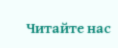Читайте нас